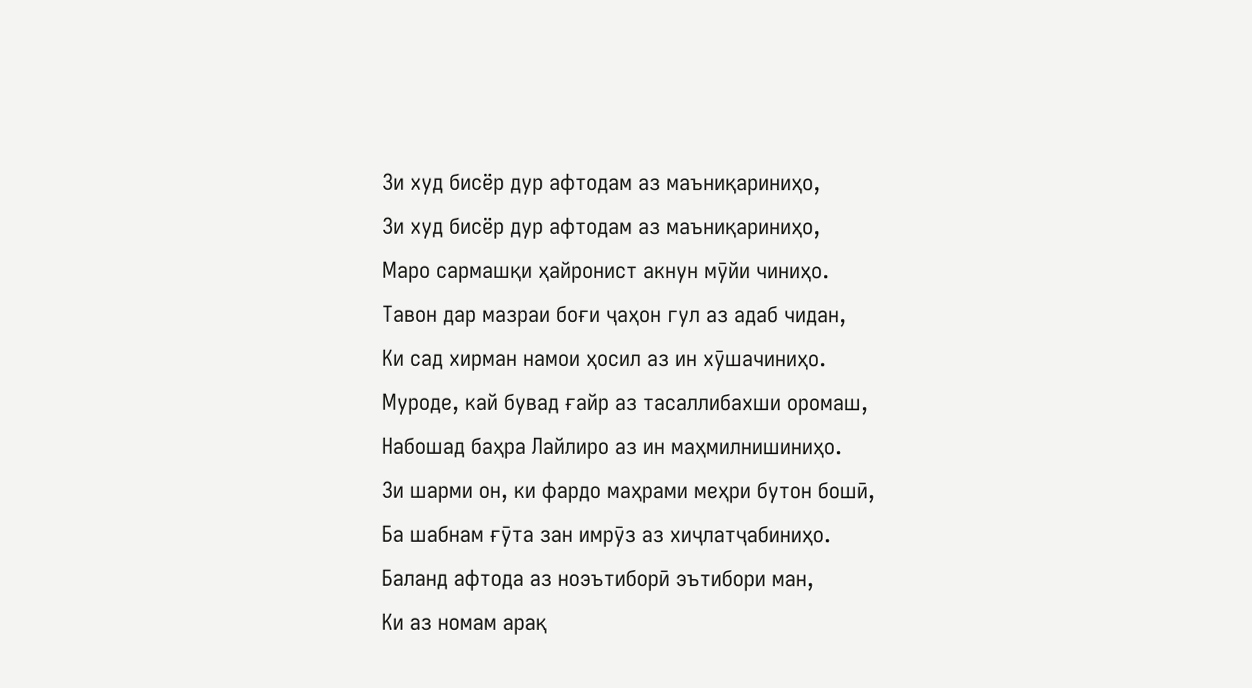Зи худ бисёр дур афтодам аз маъниқариниҳо,
Зи худ бисёр дур афтодам аз маъниқариниҳо,
Маро сармашқи ҳайронист акнун мӯйи чиниҳо.
Тавон дар мазраи боғи ҷаҳон гул аз адаб чидан,
Ки сад хирман намои ҳосил аз ин хӯшачиниҳо.
Муроде, кай бувад ғайр аз тасаллибахши оромаш,
Набошад баҳра Лайлиро аз ин маҳмилнишиниҳо.
Зи шарми он, ки фардо маҳрами меҳри бутон бошӣ,
Ба шабнам ғӯта зан имрӯз аз хиҷлатҷабиниҳо.
Баланд афтода аз ноэътиборӣ эътибори ман,
Ки аз номам арақ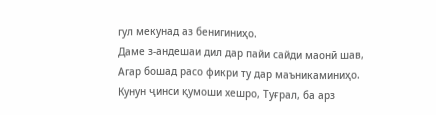гул мекунад аз бенигиниҳо.
Даме з-андешаи дил дар пайи сайди маонӣ шав,
Агар бошад расо фикри ту дар маъникаминиҳо.
Кунун ҷинси қумоши хешро, Туғрал, ба арз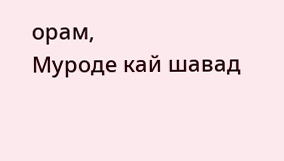орам,
Муроде кай шавад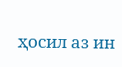ҳосил аз ин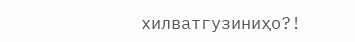хилватгузиниҳо?!